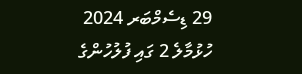29 ޑިސެމްބަރ 2024
ހުޅުމާލެ 2 ގައި ފުލުހުންގެ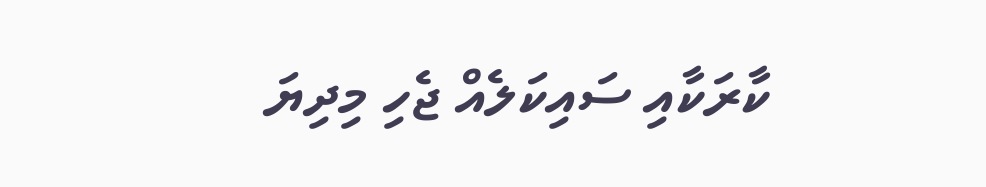ކާރަކާއި ސައިކަލެއް ޖެހި މިދިޔަ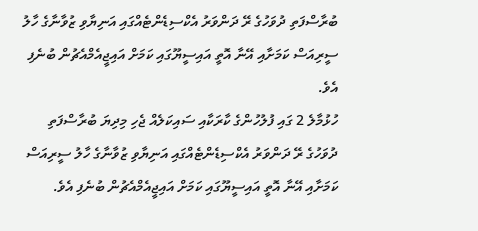ބުރާސްފަތި ދުވަހުގެ ރޭ ދަންވަރު އެކްސިޑެންޓެއްގައި އަނިޔާވި ޒުވާނާގެ ހާލު ސީރިއަސް ކަމަށާއި އޭނާ އޮތީ އައިސީޔޫގައި ކަމަށް އައިޖީއެމްއެޗުން ބުނެފި އެވެ.
ހުޅުމާލެ 2 ގައި ފުލުހުންގެ ކާރަކާއި ސައިކަލެއް ޖެހި މިދިޔަ ބުރާސްފަތި ދުވަހުގެ ރޭ ދަންވަރު އެކްސިޑެންޓެއްގައި އަނިޔާވި ޒުވާނާގެ ހާލު ސީރިއަސް ކަމަށާއި އޭނާ އޮތީ އައިސީޔޫގައި ކަމަށް އައިޖީއެމްއެޗުން ބުނެފި އެވެ.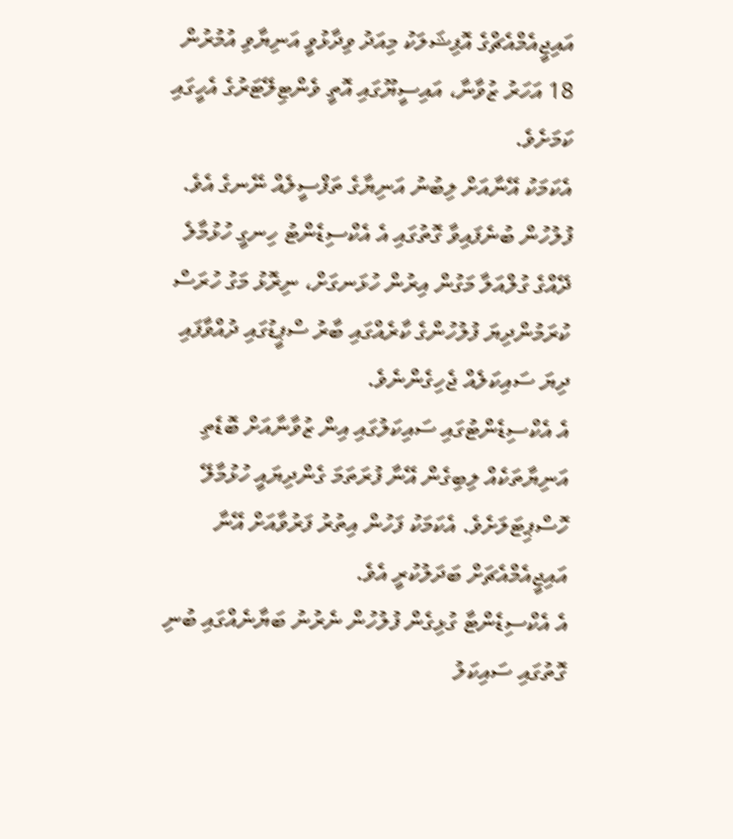އައިޖީއެމްއެޗްގެ އޮފިޝަލަކު މިއަދު ވިދާޅުވީ އަނިޔާވި އުމުރުން 18 އަހަރު ޒުވާނާ، އައިސީޔޫގައި އޮތީ ވެންޓިލޭޓަރުގެ އެހީގައި ކަމަށެވެ.
އެކަމަކު އޭނާއަށް ލިބުނު އަނިޔާގެ ތަފްސީލެއް ނޭނގެ އެވެ.
ފުލުހުން ބުނެފައިވާ ގޮތުގައި އެ އެކްސިޑެންޓު ހިނގީ ހުޅުމާލެ ދޭއްގެ ގުލްއަލާ މަގުން އިރުން ހުޅަނގަށް، ނިރޮޅު މަގު ހުރަސް ކުރަމުންދިޔަ ފުލުހުންގެ ކާރެއްގައި ބާރު ސްޕީޑުގައި ދުއްވާފައި ދިޔަ ސައިކަލެއް ޖެހިގެންނެވެ.
އެ އެކްސިޑެންޓުގައި ސައިކަލުގައި އިން ޒުވާނާއަށް ބޮޑެތި އަނިޔާތަކެއް ލިބިގެން އޭނާ ފުރަތަމަ ގެންދިޔައީ ހުޅުމާލޭ ހޮސްޕިޓަލަށެވެ. އެކަމަކު ފަހުން އިތުރު ފަރުވާއަށް އޭނާ އައިޖީއެމްއެޗަށް ބަދަލުކުރީ އެވެ.
އެ އެކްސިޑެންޓާ ގުޅިގެން ފުލުހުން ނެރުނު ބަޔާނެއްގައި ބުނި ގޮތުގައި ސައިކަލު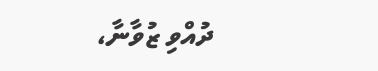ދުއްވި ޒުވާނާ،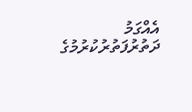އެއްގަމު ދަތުރުފަތުރުކުރުމުގެ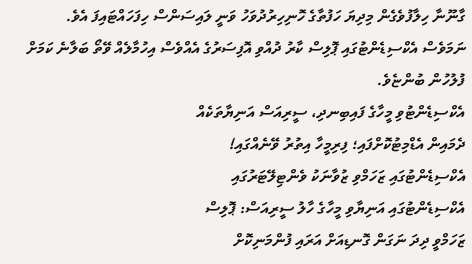ގާނޫނާ ހިލާފުވެގެން މިދިޔަ ހަފުތާގެ ހޮނިހިރުދުވަހު ވަނީ ލައިސަންސް ހިފަހައްޓައިފަ އެވެ.
ނަމަވެސް އެކްސިޑެންޓުގައި ޕޮލިސް ކާރު ދުއްވި އޮފިސަރުގެ އެއްވެސް އިހުމާލެއް ވޭތޯ ބަލާނެ ކަމަށް ފުލުހުން ބުންޏެވެ.
އެކްސިޑެންޓުވި މީހާގެ ފައިބިނދި، ސީރިއަސް އަނިޔާތަކެއް
ދެމައިން އެޑްމިޓުކޮށްފައި؛ ފިރިމީހާ އިތުރު ވޭނެއްގައި!
އެކްސިޑެންޓުގައި ޒަހަމްވި ޒުވާނަކު ވެންޓިލޭޓަރުގައި
އެކްސިޑެންޓުގައި އަނިޔާވި މީހާގެ ހާލު ސީރިއަސް: ޕޮލިސް
ޒަހަމްވީ ދިދަ ނަގަން ގޮނޑިއަށް އަރައި ފުންމަނިކޮށް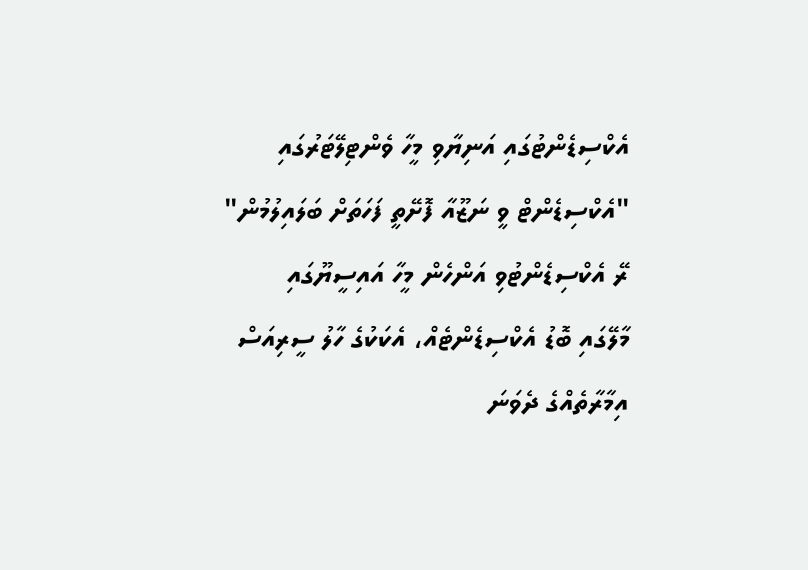އެކްސިޑެންޓުގައި އަނިޔާވި މީހާ ވެންޓިލޭޓަރުގައި
"އެކްސިޑެންޓް ވީ ނަޒޫއާ ފޮށޭތީ ފަހަތަށް ބަލައިލުމުން"
ރޭ އެކްސިޑެންޓުވި އަންހެން މީހާ އައިސީޔޫގައި
މާލޭގައި ބޮޑު އެކްސިޑެންޓެއް، އެކަކުގެ ހާލު ސީރިއަސް
އިމާރާތެއްގެ ދެވަނަ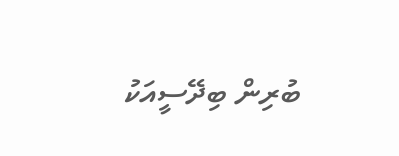ބުރިން ބިދޭސީއަކު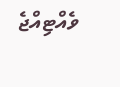ވެއްޓިއްޖެ